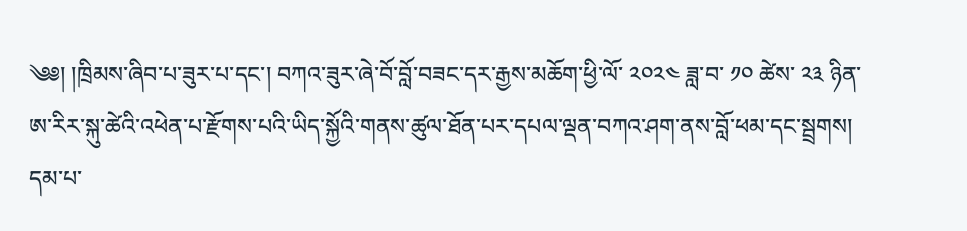༄༅། །ཁྲིམས་ཞིབ་པ་ཟུར་པ་དང་། བཀའ་ཟུར་ཞེ་བོ་བློ་བཟང་དར་རྒྱས་མཆོག་ཕྱི་ལོ་ ༢༠༢༤ ཟླ་བ་ ༡༠ ཚེས་ ༢༣ ཉིན་ཨ་རིར་སྐུ་ཚེའི་འཕེན་པ་རྫོགས་པའི་ཡིད་སྐྱོའི་གནས་ཚུལ་ཐོན་པར་དཔལ་ལྡན་བཀའ་ཤག་ནས་བློ་ཕམ་དང་སྦྲགས། དམ་པ་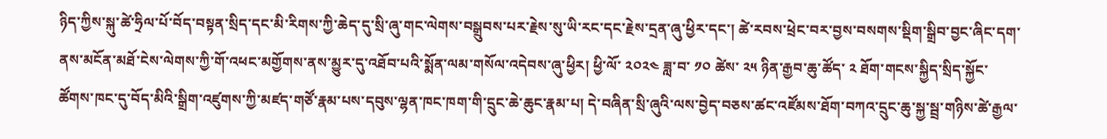ཉིད་ཀྱིས་སྐུ་ཚེ་ཧྲིལ་པོ་བོད་བསྟན་སྲིད་དང་མི་རིགས་ཀྱི་ཆེད་དུ་སྲི་ཞུ་གང་ལེགས་བསྒྲུབས་པར་རྗེས་སུ་ཡི་རང་དང་རྗེས་དྲན་ཞུ་ཕྱིར་དང་། ཚེ་རབས་ཕྲེང་བར་བྱས་བསགས་སྡིག་སྒྲིབ་བྱང་ཞིང་དག་ནས་མངོན་མཐོ་ངེས་ལེགས་ཀྱི་གོ་འཕང་མགྱོགས་ནས་མྱུར་དུ་འཐོབ་པའི་སྨོན་ལམ་གསོལ་འདེབས་ཞུ་ཕྱིར། ཕྱི་ལོ་ ༢༠༢༤ ཟླ་བ་ ༡༠ ཚེས་ ༢༥ ཉིན་རྒྱབ་ཆུ་ཚོད་ ༢ ཐོག་གངས་སྐྱིད་སྲིད་སྐྱོང་ཚོགས་ཁང་དུ་བོད་མིའི་སྒྲིག་འཛུགས་ཀྱི་མཛད་གཙོ་རྣམ་པས་དབུས་ལྷན་ཁང་ཁག་གི་དྲུང་ཆེ་ཆུང་རྣམ་པ། དེ་བཞིན་སྲི་ཞུའི་ལས་བྱེད་བཅས་ཚང་འཛོམས་ཐོག་བཀའ་དྲུང་ཆུ་སྐྱ་སྦྲ་གཉིས་ཚེ་རྒྱལ་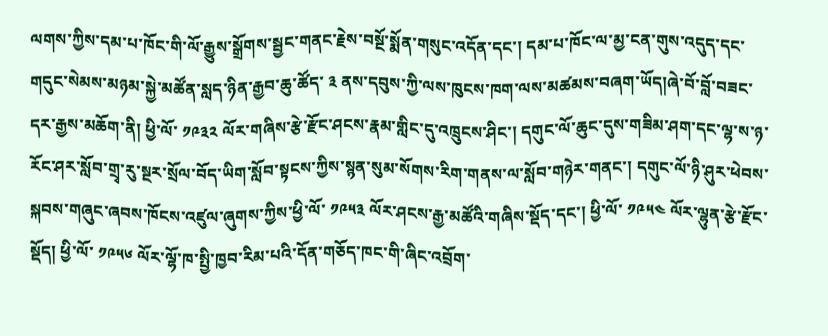ལགས་ཀྱིས་དམ་པ་ཁོང་གི་ལོ་རྒྱུས་སྒྲོགས་སྦྱང་གནང་རྗེས་བསྔོ་སྨོན་གསུང་འདོན་དང་། དམ་པ་ཁོང་ལ་མྱ་ངན་གུས་འདུད་དང་གདུང་སེམས་མཉམ་སྐྱེ་མཚོན་སླད་ཉིན་རྒྱབ་ཆུ་ཚོད་ ༣ ནས་དབུས་ཀྱི་ལས་ཁུངས་ཁག་ལས་མཚམས་བཞག་ཡོད།ཞེ་བོ་བློ་བཟང་དར་རྒྱས་མཆོག་ནི། ཕྱི་ལོ་ ༡༩༣༢ ལོར་གཞིས་རྩེ་རྫོང་ཤངས་རྣམ་གླིང་དུ་འཁྲུངས་ཤིང་། དགུང་ལོ་ཆུང་དུས་གཟིམ་ཤག་དང་ལྷ་ས་ཉ་རོང་ཤར་སློབ་གྲྭ་རུ་སྔར་སྲོལ་བོད་ཡིག་སློབ་སྟངས་ཀྱིས་སྙན་སུམ་སོགས་རིག་གནས་ལ་སློབ་གཉེར་གནང་། དགུང་ལོ་ཉི་ཤུར་ཕེབས་སྐབས་གཞུང་ཞབས་ཁོངས་འཛུལ་ཞུགས་ཀྱིས་ཕྱི་ལོ་ ༡༩༥༣ ལོར་ཤངས་རྒྱ་མཚོའི་གཞིས་སྡོད་དང་། ཕྱི་ལོ་ ༡༩༥༤ ལོར་ལྷུན་རྩེ་རྫོང་སྡོད། ཕྱི་ལོ་ ༡༩༥༦ ལོར་ལྷོ་ཁ་སྤྱི་ཁྱབ་རིམ་པའི་དོན་གཅོད་ཁང་གི་ཞིང་འབྲོག་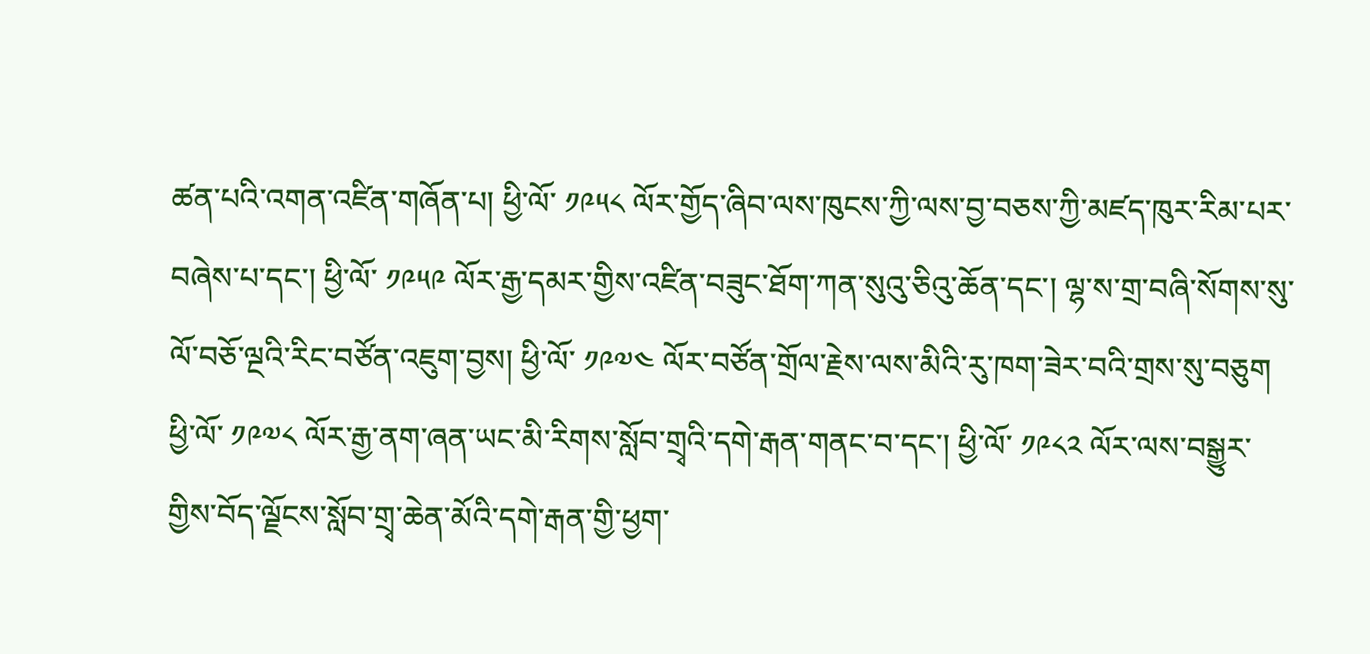ཚན་པའི་འགན་འཛིན་གཞོན་པ། ཕྱི་ལོ་ ༡༩༥༨ ལོར་གྱོད་ཞིབ་ལས་ཁུངས་ཀྱི་ལས་བྱ་བཅས་ཀྱི་མཛད་ཁུར་རིམ་པར་བཞེས་པ་དང་། ཕྱི་ལོ་ ༡༩༥༩ ལོར་རྒྱ་དམར་གྱིས་འཛིན་བཟུང་ཐོག་ཀན་སུའུ་ཅིའུ་ཆོན་དང་། ལྷ་ས་གྲ་བཞི་སོགས་སུ་ལོ་བཅོ་ལྔའི་རིང་བཙོན་འཇུག་བྱས། ཕྱི་ལོ་ ༡༩༧༤ ལོར་བཙོན་གྲོལ་རྗེས་ལས་མིའི་རུ་ཁག་ཟེར་བའི་གྲས་སུ་བཅུག ཕྱི་ལོ་ ༡༩༧༨ ལོར་རྒྱ་ནག་ཞན་ཡང་མི་རིགས་སློབ་གྲྭའི་དགེ་རྒན་གནང་བ་དང་། ཕྱི་ལོ་ ༡༩༨༢ ལོར་ལས་བསྒྱུར་གྱིས་བོད་ལྗོངས་སློབ་གྲྭ་ཆེན་མོའི་དགེ་རྒན་གྱི་ཕྱག་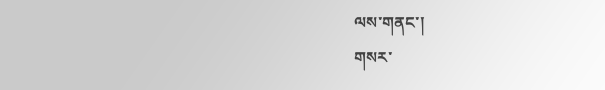ལས་གནང་།
གསར་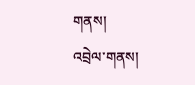གནས།
འབྲེལ་གནས།